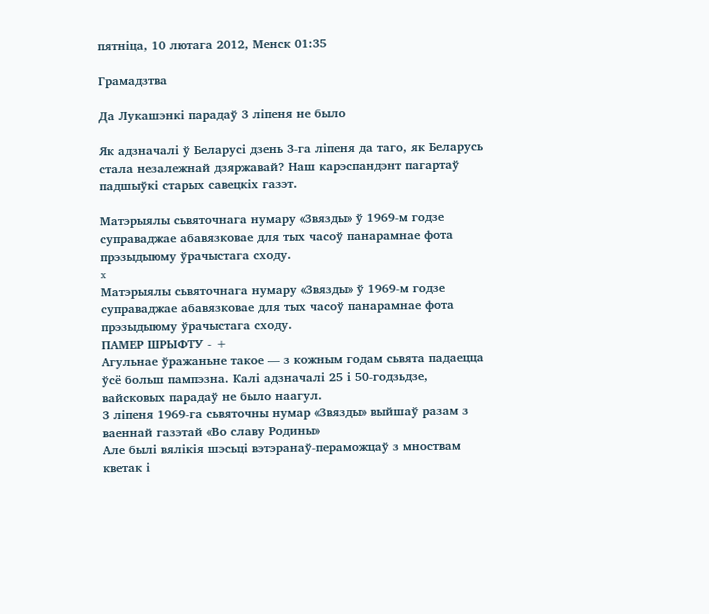пятніца, 10 лютага 2012, Менск 01:35

Грамадзтва

Да Лукашэнкі парадаў 3 ліпеня не было

Як адзначалі ў Беларусі дзень 3-га ліпеня да таго, як Беларусь стала незалежнай дзяржавай? Наш карэспандэнт пагартаў падшыўкі старых савецкіх газэт.

Матэрыялы сьвяточнага нумару «Звязды» ў 1969-м годзе суправаджае абавязковае для тых часоў панарамнае фота прэзыдыюму ўрачыстага сходу.
x
Матэрыялы сьвяточнага нумару «Звязды» ў 1969-м годзе суправаджае абавязковае для тых часоў панарамнае фота прэзыдыюму ўрачыстага сходу.
ПАМЕР ШРЫФТУ - +
Агульнае ўражаньне такое — з кожным годам сьвята падаецца ўсё больш пампэзна. Калі адзначалі 25 і 50-годзьдзе, вайсковых парадаў не было наагул.
3 ліпеня 1969-га сьвяточны нумар «Звязды» выйшаў разам з ваеннай газэтай «Во славу Родины»
Але былі вялікія шэсьці вэтэранаў-пераможцаў з мноствам кветак і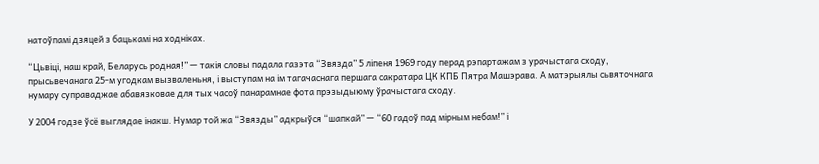натоўпамі дзяцей з бацькамі на ходніках.

“Цьвіці, наш край, Беларусь родная!” — такія словы падала газэта “Звязда” 5 ліпеня 1969 году перад рэпартажам з урачыстага сходу, прысьвечанага 25-м угодкам вызваленьня, і выступам на ім тагачаснага першага сакратара ЦК КПБ Пятра Машэрава. А матэрыялы сьвяточнага нумару суправаджае абавязковае для тых часоў панарамнае фота прэзыдыюму ўрачыстага сходу.

У 2004 годзе ўсё выглядае інакш. Нумар той жа “Звязды” адкрыўся “шапкай” — “60 гадоў пад мірным небам!” і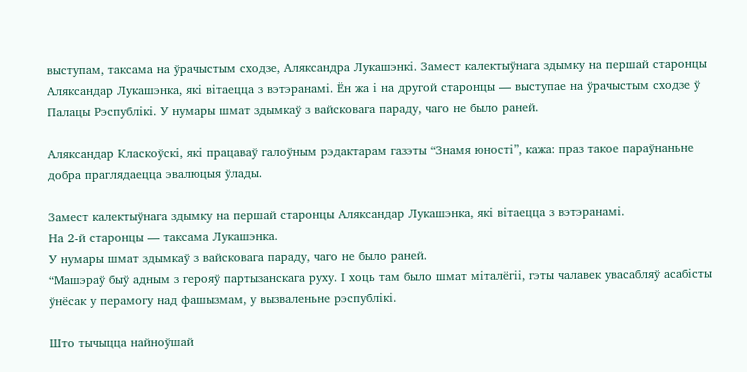выступам, таксама на ўрачыстым сходзе, Аляксандра Лукашэнкі. Замест калектыўнага здымку на першай старонцы Аляксандар Лукашэнка, які вітаецца з вэтэранамі. Ён жа і на другой старонцы — выступае на ўрачыстым сходзе ў Палацы Рэспублікі. У нумары шмат здымкаў з вайсковага параду, чаго не было раней.

Аляксандар Класкоўскі, які працаваў галоўным рэдактарам газэты “Знамя юності”, кажа: праз такое параўнаньне добра праглядаецца эвалюцыя ўлады.

Замест калектыўнага здымку на першай старонцы Аляксандар Лукашэнка, які вітаецца з вэтэранамі.
На 2-й старонцы — таксама Лукашэнка.
У нумары шмат здымкаў з вайсковага параду, чаго не было раней.
“Машэраў быў адным з герояў партызанскага руху. І хоць там было шмат міталёгіі, гэты чалавек увасабляў асабісты ўнёсак у перамогу над фашызмам, у вызваленьне рэспублікі.

Што тычыцца найноўшай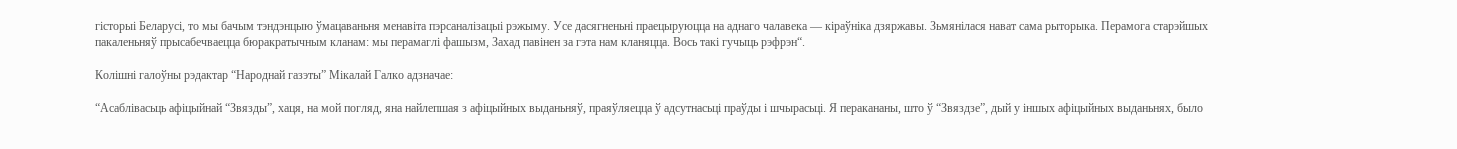гісторыі Беларусі, то мы бачым тэндэнцыю ўмацаваньня менавіта пэрсаналізацыі рэжыму. Усе дасягненьні праецыруюцца на аднаго чалавека — кіраўніка дзяржавы. Зьмянілася нават сама рыторыка. Перамога старэйшых пакаленьняў прысабечваецца бюракратычным кланам: мы перамаглі фашызм, Захад павінен за гэта нам кланяцца. Вось такі гучыць рэфрэн“.

Колішні галоўны рэдактар “Народнай газэты” Мікалай Галко адзначае:

“Асаблівасьць афіцыйнай “Звязды”, хаця, на мой погляд, яна найлепшая з афіцыйных выданьняў, праяўляецца ў адсутнасьці праўды і шчырасьці. Я перакананы, што ў “Звяздзе”, дый у іншых афіцыйных выданьнях, было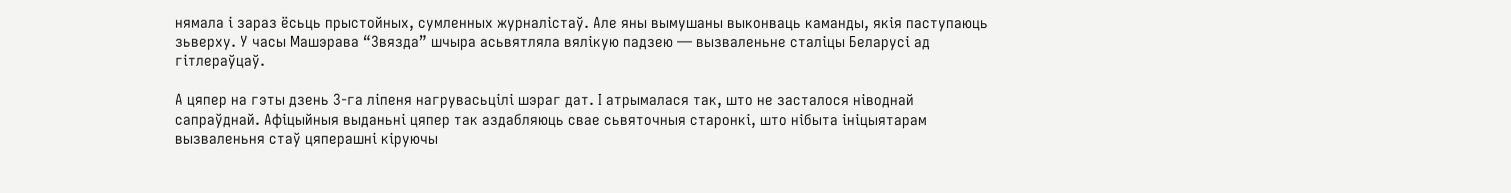нямала і зараз ёсьць прыстойных, сумленных журналістаў. Але яны вымушаны выконваць каманды, якія паступаюць зьверху. У часы Машэрава “Звязда” шчыра асьвятляла вялікую падзею — вызваленьне сталіцы Беларусі ад гітлераўцаў.

А цяпер на гэты дзень 3-га ліпеня нагрувасьцілі шэраг дат. І атрымалася так, што не засталося ніводнай сапраўднай. Афіцыйныя выданьні цяпер так аздабляюць свае сьвяточныя старонкі, што нібыта ініцыятарам вызваленьня стаў цяперашні кіруючы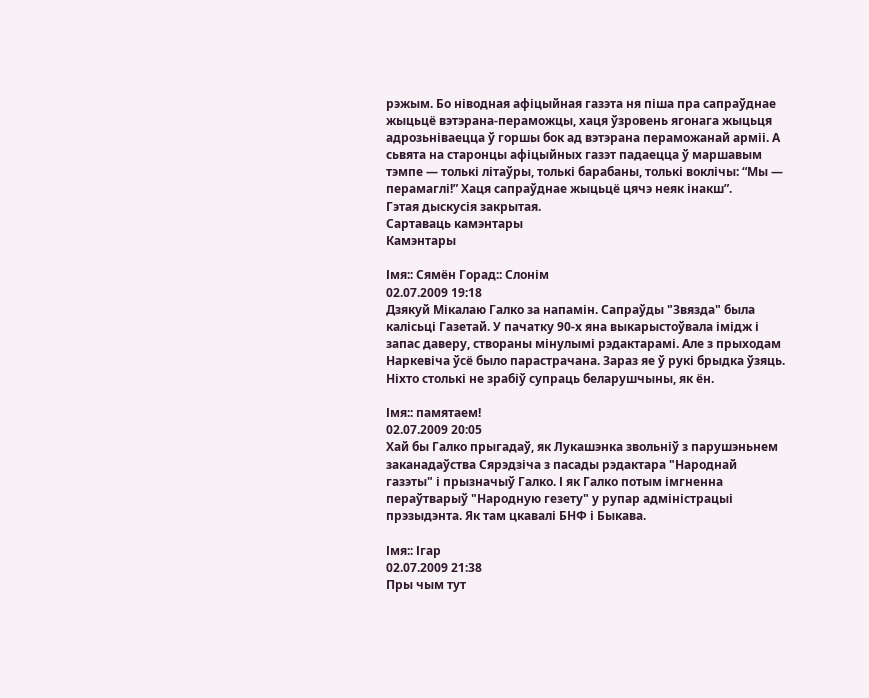рэжым. Бо ніводная афіцыйная газэта ня піша пра сапраўднае жыцьцё вэтэрана-пераможцы, хаця ўзровень ягонага жыцьця адрозьніваецца ў горшы бок ад вэтэрана пераможанай арміі. А сьвята на старонцы афіцыйных газэт падаецца ў маршавым тэмпе — толькі літаўры, толькі барабаны, толькі воклічы: “Мы — перамаглі!” Хаця сапраўднае жыцьцё цячэ неяк інакш”.
Гэтая дыскусія закрытая.
Сартаваць камэнтары
Камэнтары

Імя:: Сямён Горад:: Слонім
02.07.2009 19:18
Дзякуй Мікалаю Галко за напамін. Сапраўды "Звязда" была калісьці Газетай. У пачатку 90-х яна выкарыстоўвала імідж і запас даверу, створаны мінулымі рэдактарамі. Але з прыходам Наркевіча ўсё было парастрачана. Зараз яе ў рукі брыдка ўзяць. Ніхто столькі не зрабіў супраць беларушчыны, як ён.

Імя:: памятаем!
02.07.2009 20:05
Хай бы Галко прыгадаў, як Лукашэнка звольніў з парушэньнем заканадаўства Сярэдзіча з пасады рэдактара "Народнай газэты" і прызначыў Галко. І як Галко потым імгненна пераўтварыў "Народную гезету" у рупар адміністрацыі прэзыдэнта. Як там цкавалі БНФ і Быкава.

Імя:: Ігар
02.07.2009 21:38
Пры чым тут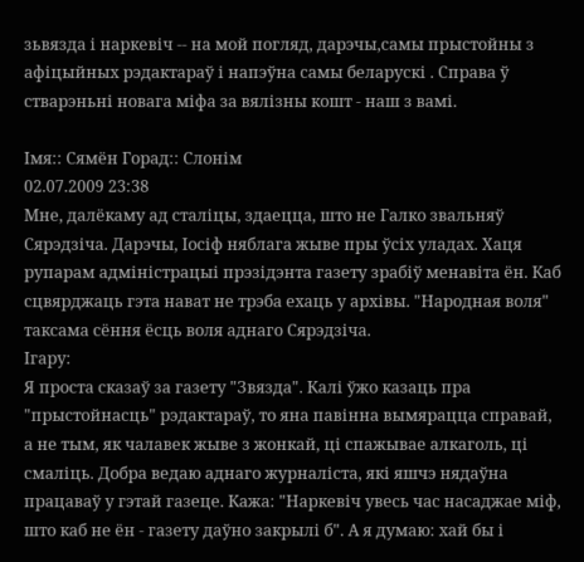зьвязда і наркевіч -- на мой погляд, дарэчы,самы прыстойны з афіцыйных рэдактараў і напэўна самы беларускі . Справа ў стварэньні новага міфа за вялізны кошт - наш з вамі.

Імя:: Сямён Горад:: Слонім
02.07.2009 23:38
Мне, далёкаму ад сталіцы, здаецца, што не Галко звальняў Сярэдзіча. Дарэчы, Іосіф няблага жыве пры ўсіх уладах. Хаця рупарам адміністрацыі прэзідэнта газету зрабіў менавіта ён. Каб сцвярджаць гэта нават не трэба ехаць у архівы. "Народная воля" таксама сёння ёсць воля аднаго Сярэдзіча.
Ігару:
Я проста сказаў за газету "Звязда". Калі ўжо казаць пра "прыстойнасць" рэдактараў, то яна павінна вымярацца справай, а не тым, як чалавек жыве з жонкай, ці спажывае алкаголь, ці смаліць. Добра ведаю аднаго журналіста, які яшчэ нядаўна працаваў у гэтай газеце. Кажа: "Наркевіч увесь час насаджае міф, што каб не ён - газету даўно закрылі б". А я думаю: хай бы і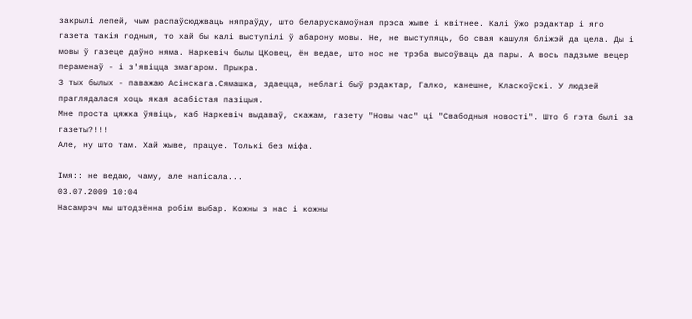закрылі лепей, чым распаўсюджваць няпраўду, што беларускамоўная прэса жыве і квітнее. Калі ўжо рэдактар і яго газета такія годныя, то хай бы калі выступілі ў абарону мовы. Не, не выступяць, бо свая кашуля бліжэй да цела. Ды і мовы ў газеце даўно няма. Наркевіч былы ЦКовец, ён ведае, што нос не трэба высоўваць да пары. А вось падзьме вецер пераменаў - і з'явіцца змагаром. Прыкра.
З тых былых - паважаю Асінскага.Сямашка, здаецца, неблагі быў рэдактар, Галко, канешне, Класкоўскі. У людзей праглядалася хоць якая асабістая пазіцыя.
Мне проста цяжка ўявіць, каб Наркевіч выдаваў, скажам, газету "Новы час" ці "Свабодныя новості". Што б гэта былі за газеты?!!!
Але, ну што там. Хай жыве, працуе. Толькі без міфа.

Імя:: не ведаю, чаму, але напісала...
03.07.2009 10:04
Насамрэч мы штодзённа робім выбар. Кожны з нас і кожны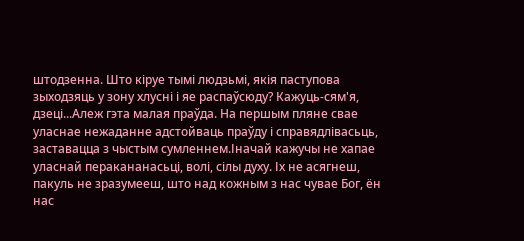штодзенна. Што кіруе тымі людзьмі, якія паступова зыходзяць у зону хлусні і яе распаўсюду? Кажуць-сям'я, дзеці...Алеж гэта малая праўда. На першым пляне свае уласнае нежаданне адстойваць праўду і справядлівасьць, заставацца з чыстым сумленнем.Іначай кажучы не хапае уласнай перакананасьці, волі, сілы духу. Іх не асягнеш, пакуль не зразумееш, што над кожным з нас чувае Бог, ён нас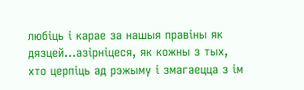любіць і карае за нашыя правіны як дязцей...азірніцеся, як кожны з тых, хто церпіць ад рэжыму і змагаецца з ім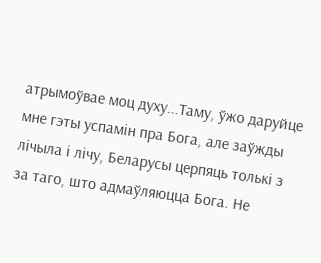атрымоўвае моц духу...Таму, ўжо даруйце мне гэты успамін пра Бога, але заўжды лічыла і лічу, Беларусы церпяць толькі з за таго, што адмаўляюцца Бога. Не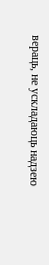вераць, не ускладаюць надзею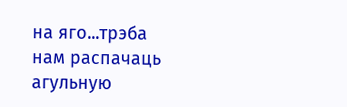на яго...трэба нам распачаць агульную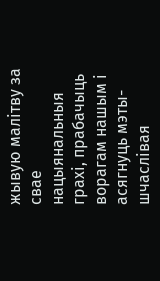жывую малітву за свае нацыянальныя грахі, прабачыць ворагам нашым і асягнуць мэты-шчаслівая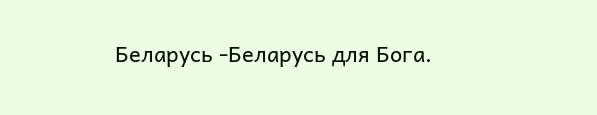Беларусь -Беларусь для Бога.